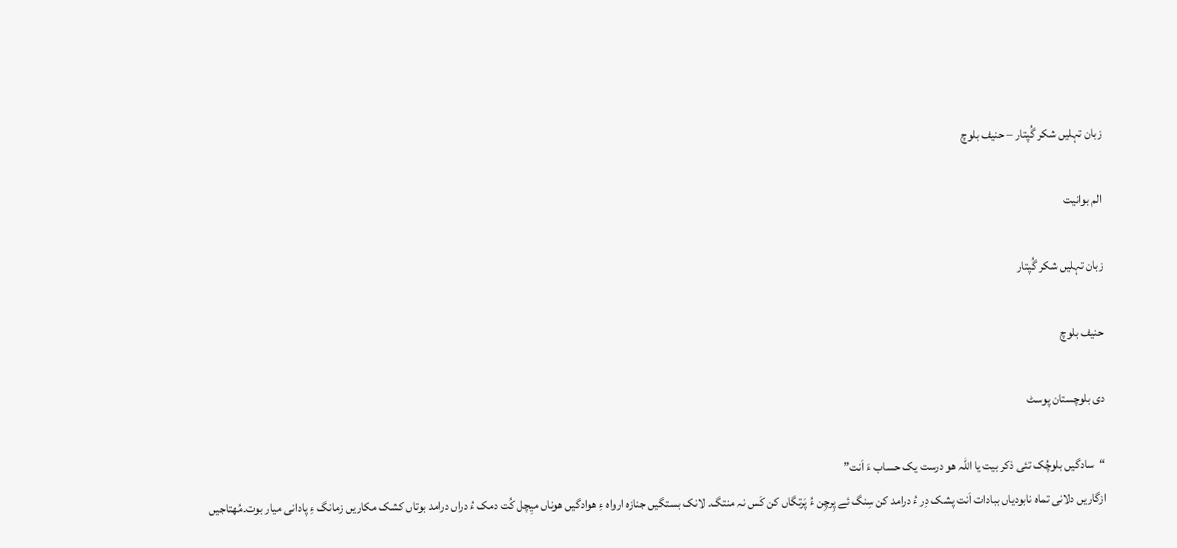زبان تہلیں شکر گُپتار – حنیف بلوچ

الم بوانیت

زبان تہلیں شکر گُپتار

حنیف بلوچ

دی بلوچستان پوسٹ

“سادگیں بلوچُک تئی ذکر بیت یا اللہ ھو درست یک حساب ءَ اَنت”
ازگاریں دلانی تماہ نابودیاں ببادات اَنت پشک دِر ءُ درامد کن سِنگ ئے پِرچِن ءُ پَرتگاں کن کَس نہ منتگ۔ لانک بستگیں جنازہ ارواہ ءِ ھوادگیں ھوناں میِچل کُت دمک ءُ دراں درامد بوتاں کشک مکاریں زمانگ ءِ پادانی میار بوت۔مُھتاجیں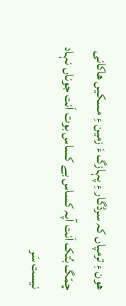ھون ءِ ترمپاں کہ سرڈگار ءِ پہازگ ءَ زمین ءِ مسکیں ھاکانی چمّگ بُتک اَنت آپہ کساس بے کساس بوت اَنت جوناں نہاد نیست سَر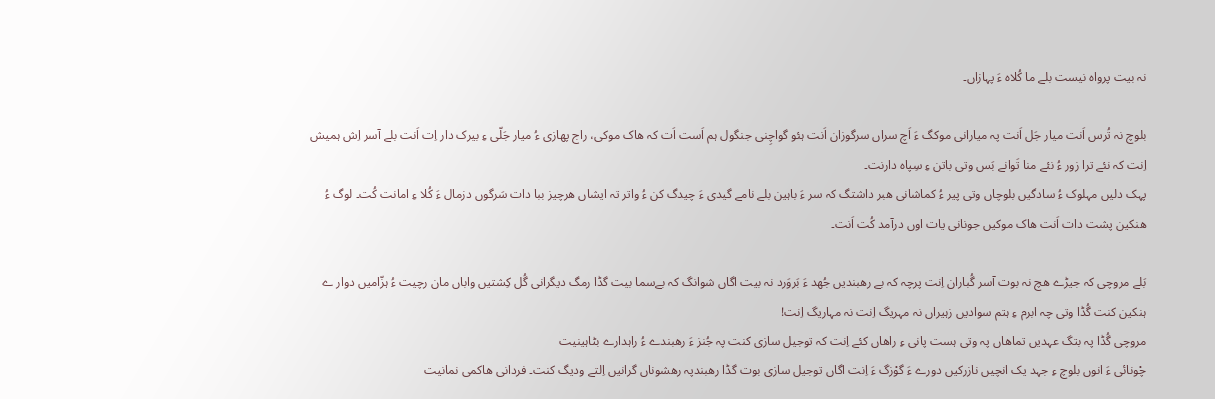نہ بیت پرواہ نیست بلے ما کُلاہ ءَ پہازاں۔

بلوچ نہ تُرس اَنت میار جَل اَنت پہ میارانی موکگ ءَ اَچ سراں سرگوزان اَنت ہئو گواچِنی جنگول ہم اَست اَت کہ ھاک موکی، راج پھازی ءُ میار جَلّی ءِ بیرک دار اِت اَنت بلے آسر اِش ہمیش اِنت کہ نئے ترا زور ءُ نئے منا تَوانے بَس وتی باتن ءِ سِپاہ دارنت۔
پہک دلیں مہلوک ءُ سادگیں بلوچاں وتی پیر ءُ کماشانی ھبر داشتگ کہ سر ءَ باہین بلے نامے گیدی ءَ چیدگ کن ءُ واتر تہ ایشاں ھرچیز ببا دات سَرگوں دزمال ءَ کُلا ءِ امانت کُت۔ لوگ ءُ ھنکین پشت دات اَنت ھاک موکیں جونانی یات اوں درآمد کُت اَنت۔

بَلے مروچی کہ جیڑے ھچ نہ بوت آسر گُباران اِنت پرچہ کہ بے رھبندیں جُھد ءَ بَروَرد نہ بیت اگاں شوانگ کہ بےسما بیت گڈا رمگ دیگرانی گُل کِشتیں واباں مان رچیت ءُ ہزّامیں دوار ے ہنکین کنت گُڈا وتی چہ ابرم ءِ ہتم سوادیں زہیراں نہ مہریگ اِنت نہ مہاریگ اِنت!
مروچی گُڈا پہ بتگ عہدیں تماھاں پہ وتی ہست پانی ءِ راھاں کئے اِنت کہ توجیل سازی کنت پہ جُنز ءَ رھبندے ءُ راہدارے بٹاہینیت
چْونائی ءَ انوں بلوچ ءِ جہد یک انچیں نازرکیں دورے ءَ گوْزگ ءَ اِنت اگاں توجیل سازی بوت گڈا رھبندپہ رھشوناں گرانیں اِلتے ودیگ کنت۔ فردانی ھاکمی نمانیت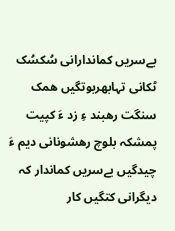بےسریں کماندارانی سُکسُک ٹکانی تہابھربوتگیں ھمک سنگت رھبند ءِ زد ءَ کپیت پمشکہ بلوچ رھشونانی دیم ءَ چیدگیں بےسریں کماندار کہ دیگرانی کتگیں کار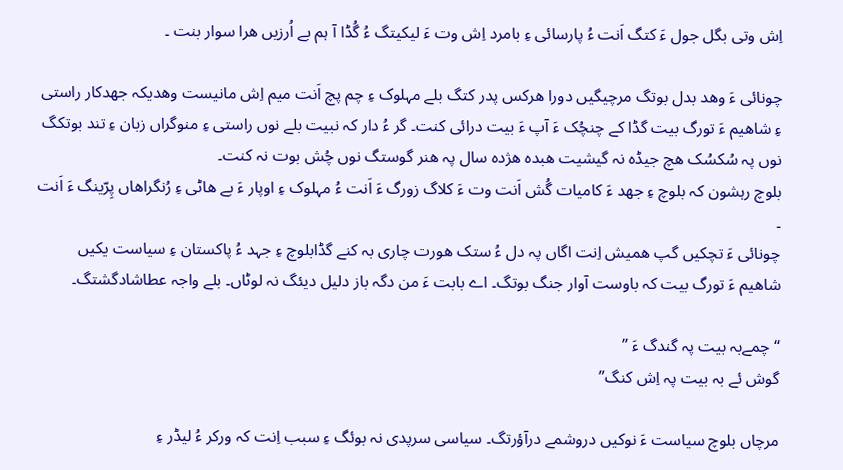اِش وتی بگل جول ءَ کتگ اَنت ءُ پارسائی ءِ بامرد اِش وت ءَ لیکیتگ ءُ گُڈا آ ہم بے اُرزیں ھرا سوار بنت ۔

چونائی ءَ وھد بدل بوتگ مرچیگیں دورا ھرکس پدر کتگ بلے مہلوک ءِ چم پچ اَنت میم اِش مانیست وھدیکہ جھدکار راستی ءِ شاھیم ءَ تورگ بیت گڈا کے چنچُک ءَ آپ ءَ بیت درائی کنت۔ گر ءُ دار کہ نبیت بلے نوں راستی ءِ منوگراں زبان ءِ تند بوتکگ نوں پہ سُکسُک ھچ جیڈہ نہ گیشیت ھبدہ ھژدہ سال پہ ھنر گوستگ نوں چُش بوت نہ کنت۔
بلوچ رہشون کہ بلوچ ءِ جھد ءَ کامیات گُش اَنت وت ءَ کلاگ زورگ ءَ اَنت ءُ مہلوک ءِ اوپار ءَ بے ھاٹی ءِ رُنگراھاں پِرّینگ ءَ اَنت ۔
چونائی ءَ تچکیں گپ ھمیش اِنت اگاں پہ دل ءُ ستک ھورت چاری بہ کنے گڈابلوچ ءِ جہد ءُ پاکستان ءِ سیاست یکیں شاھیم ءَ تورگ بیت کہ باوست آوار جنگ بوتگ۔ اے بابت ءَ من دگہ باز دلیل دیئگ نہ لوٹاں۔ بلے واجہ عطاشادگشتگ۔

“چمےبہ بیت پہ گندگ ءَ ”
گوش ئے بہ بیت پہ اِش کنگ”

مرچاں بلوچ سیاست ءَ نوکیں دروشمے درآؤرتگ۔ سیاسی سرپدی نہ بوئگ ءِ سبب اِنت کہ ورکر ءُ لیڈر ءِ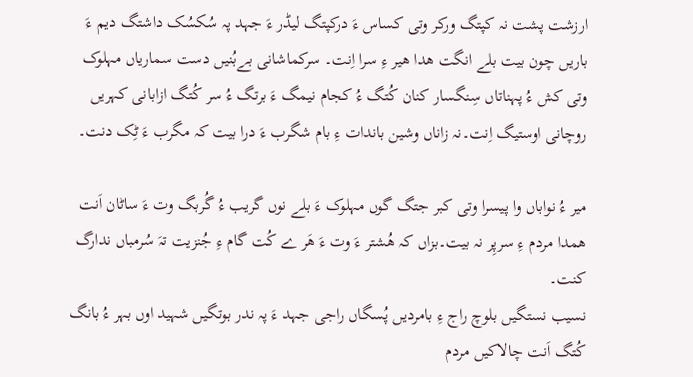ارزشت پشت نہ کپتگ ورکر وتی کساس ءَ درکپتگ لیڈر ءَ جہد پہ سُکسُک داشتگ دیم ءَ باریں چون بیت بلے انگت ھدا ھیر ءِ سرا اِنت۔ سرکماشانی بےبُنیں دست سماریاں مہلوک وتی کش ءُ پہناتاں سِنگسار کنان کُتگ ءُ کجام نیمگ ءَ برتگ ءُ سر کُتگ ازابانی کہریں روچانی اوستیگ اِنت۔نہ زاناں وشین باندات ءِ بام شگرب ءَ درا بیت کہ مگرب ءَ ٹِک دنت۔

میر ءُ نواباں وا پیسرا وتی کبر جتگ گوں مہلوک ءَ بلے نوں گریب ءُ گُربگ وت ءَ ساٹان اَنت ھمدا مردم ءِ سرپِر نہ بیت۔بزاں کہ ھُشتر ءَ وت ءَ ھَر ے کُت گام ءِ جُنزیت تہَ سُرمباں ندارگ کنت۔
نسیب نستگیں بلوچ راج ءِ بامردیں پُسگاں راجی جہد ءَ پہ ندر بوتگیں شہید اوں بہر ءُ بانگ کُتگ اَنت چالاکیں مردم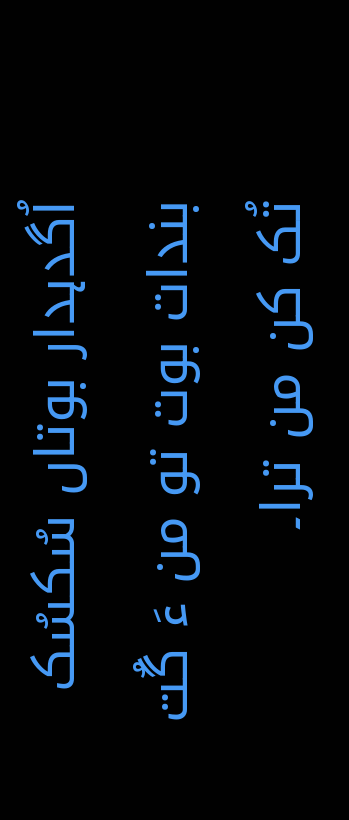اُگدہدار بوتاں سُکسُک بندات بوت تو من ءَ گُت تُک کن من ترا۔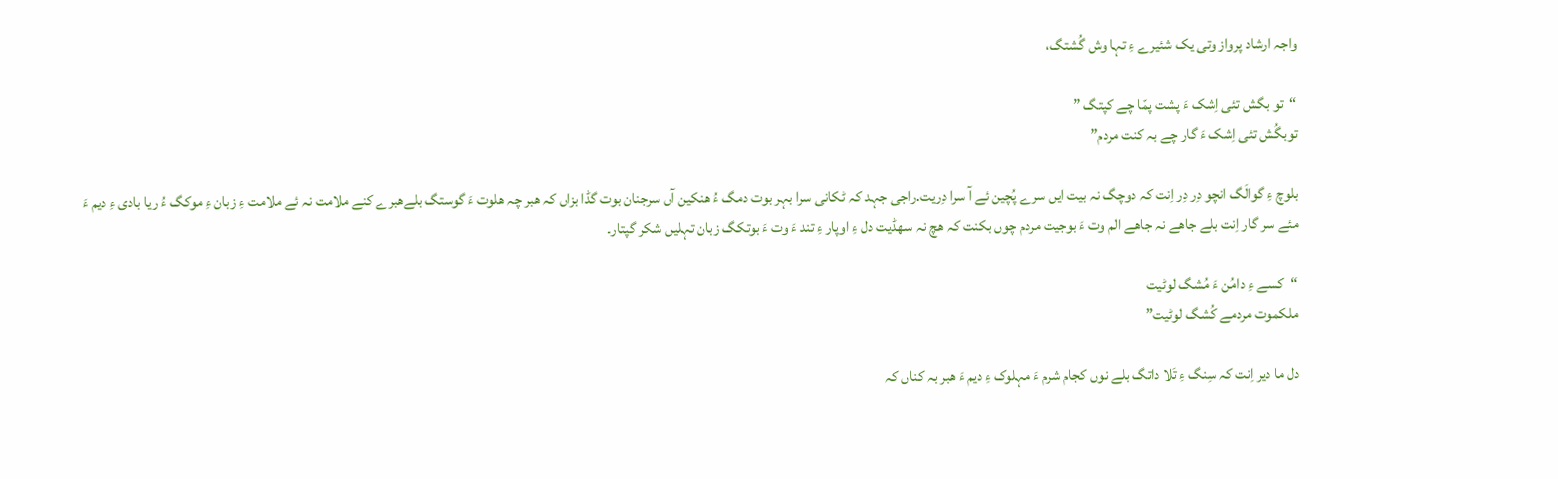واجہ ارشاد پرواز وتی یک شئیرے ءِ تہا وش گُشتگ،

“تو بگش تئی اِشک ءَ پشت پمّا چے کپتگ ”
توبگُش تئی اِشک ءَ گار چے بہ کنت مردم”

بلوچ ءِ گوالَگ انچو دِر دِر اِنت کہ دوچگ نہ بیت ایں سرے پُچین ئے آ سرا دِریت.راجی جہد کہ ٹکانی سرا بہر بوت دمگ ءُ ھنکین آں سرجنان بوت گڈا بزاں کہ ھبر چہ ھلوت ءَ گوستگ بلےھبرے کنے ملامت نہ ئے ملامت ءِ زبان ءِ موکگ ءُ ریا بادی ءِ دیم ءَ مئے سر گار اِنت بلے جاھے نہ جاھے الم وت ءَ بوجیت مردم چوں بکنت کہ ھچ نہ سھڈیت دل ءِ اوپار ءِ تند ءَ وت ءَ بوتکگ زبان تہلیں شکر گپتار۔

“کسے ءِ دامُن ءَ مُشگ لوٹیت
ملکموت مردمے کُشگ لوٹیت”

دل ما دیر اِنت کہ سِنگ ءِ تَلا داتگ بلے نوں کجام شرم ءَ مہلوک ءِ دیم ءَ ھبر بہ کناں کہ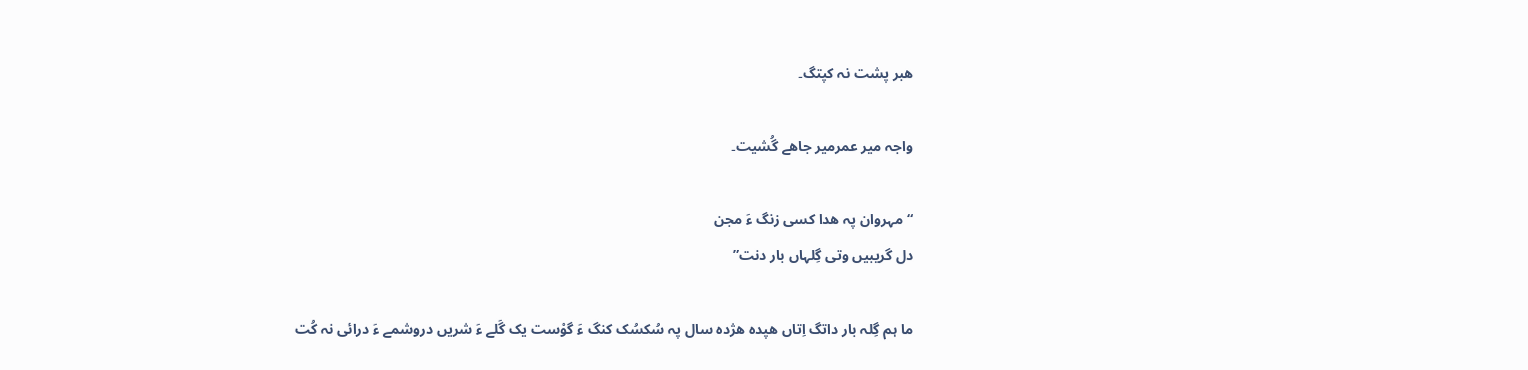ھبر پشت نہ کپتگ۔

واجہ میر عمرمیر جاھے گُشیت۔

“مہروان پہ ھدا کسی زنگ ءَ مجن
دل گریبیں وتی گِلہاں بار دنت”

ما ہم گِلہ بار داتگ اِتاں ھپدہ ھژدہ سال پہ سُکسُک کنگ ءَ گوْست یک گَلے ءَ شریں دروشمے ءَ درائی نہ کُت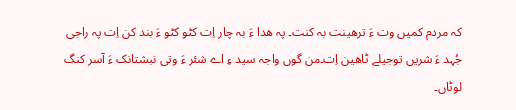کہ مردم کمیں وت ءَ ترھینت بہ کنت۔ پہ ھدا ءَ بہ چار اِت کٹو کٹو ءَ بند کن اِت پہ راجی جُہد ءَ شریں توجیلے ٹاھین اِت۔من گوں واجہ سید ءِ اے شئر ءَ وتی نبشتانک ءَ آسر کنگ لوٹاں۔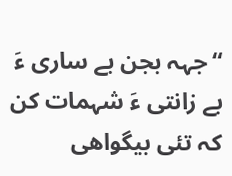“جہہ بجن بے ساری ءَ بے زانتی ءَ شہمات کن
کہ تئی بیگواھی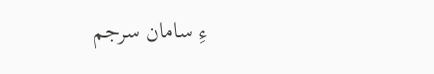ءِ سامان سرجم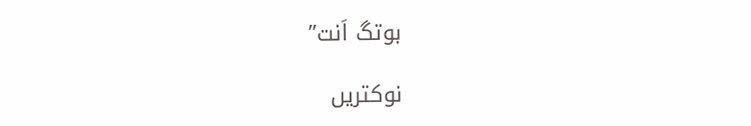بوتگ اَنت”

نوکتریں